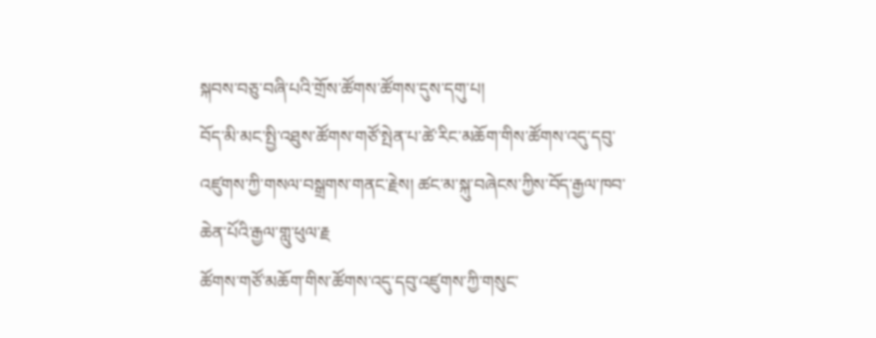སྐབས་བཅུ་བཞི་པའི་གྲོས་ཚོགས་ཚོགས་དུས་དགུ་པ།
བོད་མི་མང་སྤྱི་འཐུས་ཚོགས་གཙོ་སྤེན་པ་ཚེ་རིང་མཆོག་གིས་ཚོགས་འདུ་དབུ་འཛུགས་ཀྱི་གསལ་བསྒྲགས་གནང་རྗེས། ཚང་མ་སྐུ་བཞེངས་ཀྱིས་བོད་རྒྱལ་ཁབ་ཆེན་པོའི་རྒྱལ་གླུ་ཕུལ་རྗ
ཚོགས་གཙོ་མཆོག་གིས་ཚོགས་འདུ་དབུ་འཛུགས་ཀྱི་གསུང་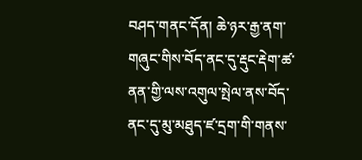བཤད་གནང་དོན། ཆེ་ཉར་རྒྱ་ནག་གཞུང་གིས་བོད་ནང་དུ་རྡུང་རྡེག་ཚ་ནན་གྱི་ལས་འགུལ་སྤེལ་ནས་བོད་ནང་དུ་མུ་མཐུད་ཛ་དྲག་གི་གནས་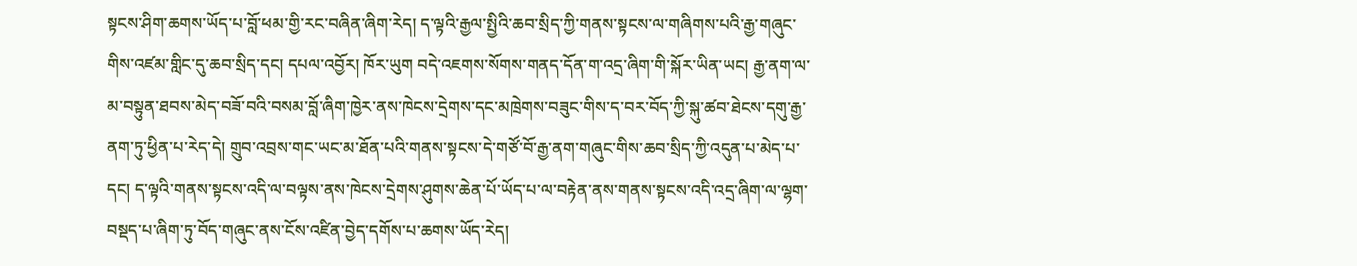སྟངས་ཤིག་ཆགས་ཡོད་པ་བློ་ཕམ་གྱི་རང་བཞིན་ཞིག་རེད། ད་ལྟའི་རྒྱལ་སྤྱིའི་ཆབ་སྲིད་ཀྱི་གནས་སྟངས་ལ་གཞིགས་པའི་རྒྱ་གཞུང་གིས་འཛམ་གླིང་དུ་ཆབ་སྲིད་དང། དཔལ་འབྱོར། ཁོར་ཡུག བདེ་འཇགས་སོགས་གནད་དོན་ག་འདྲ་ཞིག་གི་སྐོར་ཡིན་ཡང། རྒྱ་ནག་ལ་མ་བསྟུན་ཐབས་མེད་བཟོ་བའི་བསམ་བློ་ཞིག་ཁྱེར་ནས་ཁེངས་དྲེགས་དང་མཁྲེགས་བཟུང་གིས་ད་བར་བོད་ཀྱི་སྐུ་ཚབ་ཐེངས་དགུ་རྒྱ་ནག་ཏུ་ཕྱིན་པ་རེད་དེ། གྲུབ་འབྲས་གང་ཡང་མ་ཐོན་པའི་གནས་སྟངས་དེ་གཙོ་བོ་རྒྱ་ནག་གཞུང་གིས་ཆབ་སྲིད་ཀྱི་འདུན་པ་མེད་པ་དང། ད་ལྟའི་གནས་སྟངས་འདི་ལ་བལྟས་ནས་ཁེངས་དྲེགས་ཤུགས་ཆེན་པོ་ཡོད་པ་ལ་བརྟེན་ནས་གནས་སྟངས་འདི་འདྲ་ཞིག་ལ་ལྷག་བསྡད་པ་ཞིག་ཏུ་བོད་གཞུང་ནས་ངོས་འཛིན་བྱེད་དགོས་པ་ཆགས་ཡོད་རེད།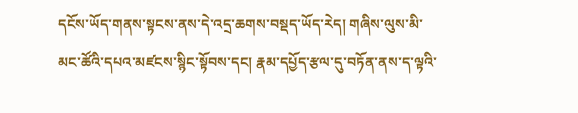དངོས་ཡོད་གནས་སྟངས་ནས་དེ་འདྲ་ཆགས་བསྡད་ཡོད་རེད། གཞིས་ལུས་མི་མང་ཚོའི་དཔའ་མཛངས་སྙིང་སྟོབས་དང། རྣམ་དཔྱོད་རྩལ་དུ་བཏོན་ནས་ད་ལྟའི་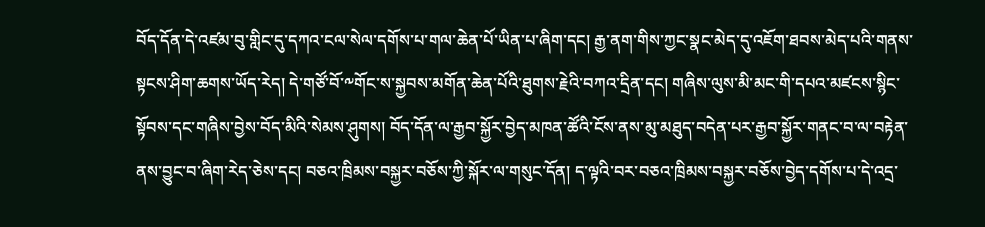བོད་དོན་དེ་འཛམ་བུ་གླིང་དུ་དཀའ་ངལ་སེལ་དགོས་པ་གལ་ཆེན་པོ་ཡིན་པ་ཞིག་དང། རྒྱ་ནག་གིས་ཀྱང་སྣང་མེད་དུ་འཇོག་ཐབས་མེད་པའི་གནས་སྟངས་ཤིག་ཆགས་ཡོད་རེད། དེ་གཙོ་བོ་༸གོང་ས་སྐྱབས་མགོན་ཆེན་པོའི་ཐུགས་རྗེའི་བཀའ་དྲིན་དང། གཞིས་ལུས་མི་མང་གི་དཔའ་མཛངས་སྙིང་སྟོབས་དང་གཞིས་བྱེས་བོད་མིའི་སེམས་ཤུགས། བོད་དོན་ལ་རྒྱབ་སྐྱོར་བྱེད་མཁན་ཚོའི་ངོས་ནས་མུ་མཐུད་བདེན་པར་རྒྱབ་སྐྱོར་གནང་བ་ལ་བརྟེན་ནས་བྱུང་བ་ཞིག་རེད་ཅེས་དང། བཅའ་ཁྲིམས་བསྐྱར་བཅོས་ཀྱི་སྐོར་ལ་གསུང་དོན། ད་ལྟའི་བར་བཅའ་ཁྲིམས་བསྐྱར་བཅོས་བྱེད་དགོས་པ་དེ་འདྲ་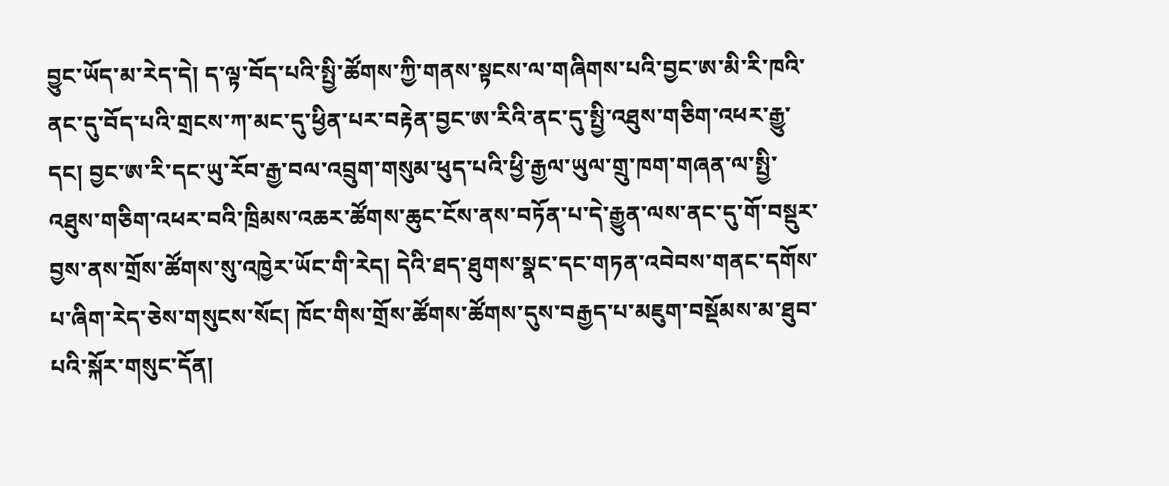བྱུང་ཡོད་མ་རེད་དེ། ད་ལྟ་བོད་པའི་སྤྱི་ཚོགས་ཀྱི་གནས་སྟངས་ལ་གཞིགས་པའི་བྱང་ཨ་མི་རི་ཁའི་ནང་དུ་བོད་པའི་གྲངས་ཀ་མང་དུ་ཕྱིན་པར་བརྟེན་བྱང་ཨ་རིའི་ནང་དུ་སྤྱི་འཐུས་གཅིག་འཕར་རྒྱུ་དང། བྱང་ཨ་རི་དང་ཡུ་རོབ་རྒྱ་བལ་འབྲུག་གསུམ་ཕུད་པའི་ཕྱི་རྒྱལ་ཡུལ་གྲུ་ཁག་གཞན་ལ་སྤྱི་འཐུས་གཅིག་འཕར་བའི་ཁྲིམས་འཆར་ཚོགས་ཆུང་ངོས་ནས་བཏོན་པ་དེ་རྒྱུན་ལས་ནང་དུ་གོ་བསྡུར་བྱས་ནས་གྲོས་ཚོགས་སུ་འཁྱེར་ཡོང་གི་རེད། དེའི་ཐད་ཐུགས་སྣང་དང་གཏན་འབེབས་གནང་དགོས་པ་ཞིག་རེད་ཅེས་གསུངས་སོང། ཁོང་གིས་གྲོས་ཚོགས་ཚོགས་དུས་བརྒྱད་པ་མཇུག་བསྡོམས་མ་ཐུབ་པའི་སྐོར་གསུང་དོན།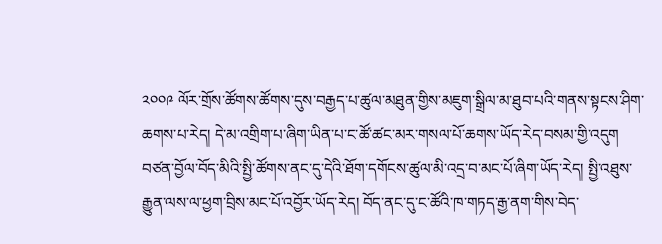༢༠༠༩ ལོར་གྲོས་ཚོགས་ཚོགས་དུས་བརྒྱད་པ་ཚུལ་མཐུན་གྱིས་མཇུག་སྒྲིལ་མ་ཐུབ་པའི་གནས་སྟངས་ཤིག་ཆགས་པ་རེད། དེ་མ་འགྲིག་པ་ཞིག་ཡིན་པ་ང་ཚོ་ཚང་མར་གསལ་པོ་ཆགས་ཡོད་རེད་བསམ་གྱི་འདུག བཙན་བྱོལ་བོད་མིའི་སྤྱི་ཚོགས་ནང་དུ་དེའི་ཐོག་དགོངས་ཚུལ་མི་འདྲ་བ་མང་པོ་ཞིག་ཡོད་རེད། སྤྱི་འཐུས་རྒྱུན་ལས་ལ་ཕྱག་བྲིས་མང་པོ་འབྱོར་ཡོད་རེད། བོད་ནང་དུ་ང་ཚོའི་ཁ་གཏད་རྒྱ་ནག་གིས་བེད་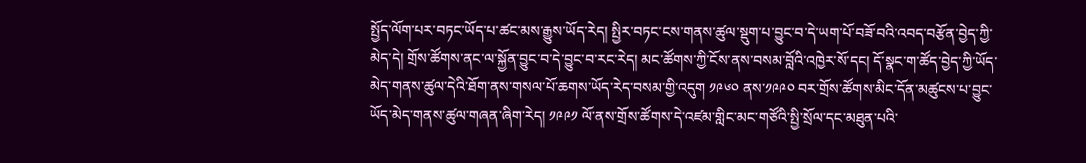སྤྱོད་ལོག་པར་བཏང་ཡོད་པ་ཚང་མས་རྒྱུས་ཡོད་རེད། སྤྱིར་བཏང་ངས་གནས་ཚུལ་སྡུག་པ་བྱུང་བ་དེ་ཡག་པོ་བཟོ་བའི་འབད་བརྩོན་བྱེད་ཀྱི་མེད་དེ། གྲོས་ཚོགས་ནང་ལ་སྐྱོན་བྱུང་བ་དེ་བྱུང་བ་རང་རེད། མང་ཚོགས་ཀྱི་ངོས་ནས་བསམ་བློའི་འཁྱེར་སོ་དང། དོ་སྣང་ག་ཚོད་བྱེད་ཀྱི་ཡོད་མེད་གནས་ཚུལ་དེའི་ཐོག་ནས་གསལ་པོ་ཆགས་ཡོད་རེད་བསམ་གྱི་འདུག ༡༩༦༠ ནས་༡༩༩༠ བར་གྲོས་ཚོགས་མིང་དོན་མཚུངས་པ་བྱུང་ཡོད་མེད་གནས་ཚུལ་གཞན་ཞིག་རེད། ༡༩༩༡ ལོ་ནས་གྲོས་ཚོགས་དེ་འཛམ་གླིང་མང་གཙོའི་སྤྱི་སྲོལ་དང་མཐུན་པའི་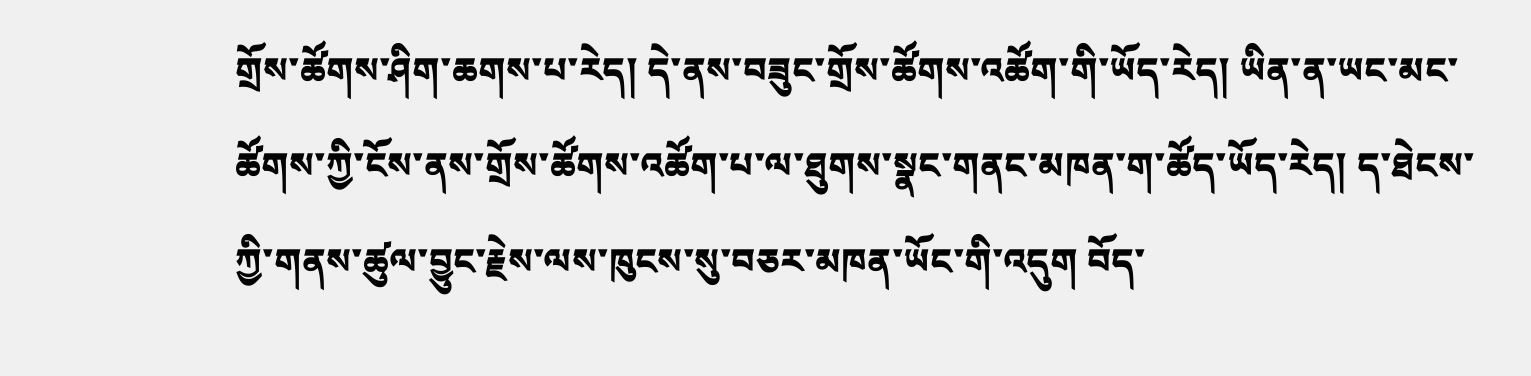གྲོས་ཚོགས་ཤིག་ཆགས་པ་རེད། དེ་ནས་བཟུང་གྲོས་ཚོགས་འཚོག་གི་ཡོད་རེད། ཡིན་ན་ཡང་མང་ཚོགས་ཀྱི་ངོས་ནས་གྲོས་ཚོགས་འཚོག་པ་ལ་ཐུགས་སྣང་གནང་མཁན་ག་ཚོད་ཡོད་རེད། ད་ཐེངས་ཀྱི་གནས་ཚུལ་བྱུང་རྗེས་ལས་ཁུངས་སུ་བཅར་མཁན་ཡོང་གི་འདུག བོད་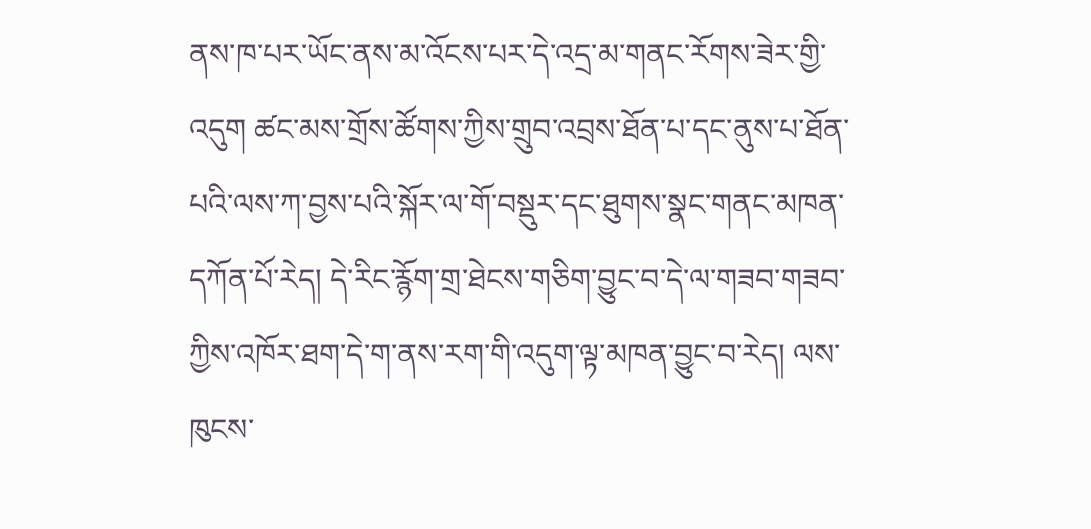ནས་ཁ་པར་ཡོང་ནས་མ་འོངས་པར་དེ་འདྲ་མ་གནང་རོགས་ཟེར་གྱི་འདུག ཚང་མས་གྲོས་ཚོགས་ཀྱིས་གྲུབ་འབྲས་ཐོན་པ་དང་ནུས་པ་ཐོན་པའི་ལས་ཀ་བྱས་པའི་སྐོར་ལ་གོ་བསྡུར་དང་ཐུགས་སྣང་གནང་མཁན་དཀོན་པོ་རེད། དེ་རིང་རྙོག་གྲ་ཐེངས་གཅིག་བྱུང་བ་དེ་ལ་གཟབ་གཟབ་ཀྱིས་འཁོར་ཐག་དེ་ག་ནས་རག་གི་འདུག་ལྟ་མཁན་བྱུང་བ་རེད། ལས་ཁུངས་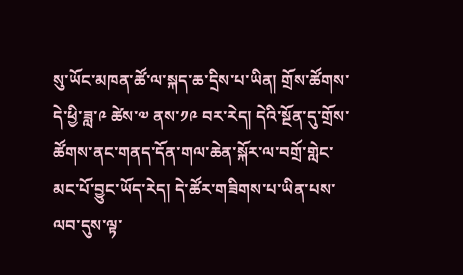སུ་ཡོང་མཁན་ཚོ་ལ་སྐད་ཆ་དྲིས་པ་ཡིན། གྲོས་ཚོགས་དེ་ཕྱི་ཟླ་༩ ཚེས་༧ ནས་༡༩ བར་རེད། དེའི་སྔོན་དུ་གྲོས་ཚོགས་ནང་གནད་དོན་གལ་ཆེན་སྐོར་ལ་བགྲོ་གླེང་མང་པོ་བྱུང་ཡོད་རེད། དེ་ཚོར་གཟིགས་པ་ཡིན་པས་ལབ་དུས་ལྟ་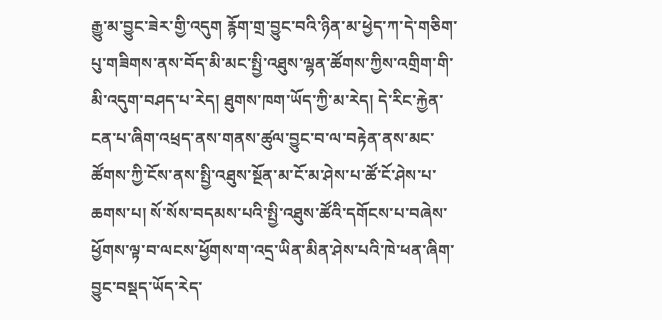རྒྱུ་མ་བྱུང་ཟེར་གྱི་འདུག རྙོག་གྲ་བྱུང་བའི་ཉིན་མ་ཕྱེད་ཀ་དེ་གཅིག་པུ་གཟིགས་ནས་བོད་མི་མང་སྤྱི་འཐུས་ལྷན་ཚོགས་ཀྱིས་འགྲིག་གི་མི་འདུག་བཤད་པ་རེད། ཐུགས་ཁག་ཡོད་ཀྱི་མ་རེད། དེ་རིང་རྐྱེན་ངན་པ་ཞིག་འཕྲད་ནས་གནས་ཚུལ་བྱུང་བ་ལ་བརྟེན་ནས་མང་ཚོགས་ཀྱི་ངོས་ནས་སྤྱི་འཐུས་སྔོན་མ་ངོ་མ་ཤེས་པ་ཚོ་ངོ་ཤེས་པ་ཆགས་པ། སོ་སོས་བདམས་པའི་སྤྱི་འཐུས་ཚོའི་དགོངས་པ་བཞེས་ཕྱོགས་ལྟ་བ་ལངས་ཕྱོགས་ག་འདྲ་ཡིན་མིན་ཤེས་པའི་ཁེ་ཕན་ཞིག་བྱུང་བསྡད་ཡོད་རེད་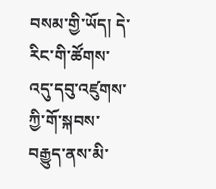བསམ་གྱི་ཡོད། དེ་རིང་གི་ཚོགས་འདུ་དབུ་འཛུགས་ཀྱི་གོ་སྐབས་བརྒྱུད་ནས་མི་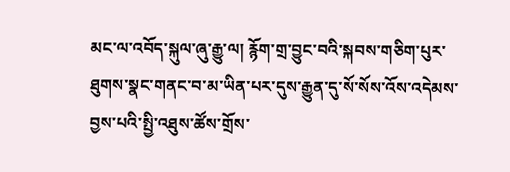མང་ལ་འབོད་སྐུལ་ཞུ་རྒྱུ་ལ། རྙོག་གྲ་བྱུང་བའི་སྐབས་གཅིག་པུར་ཐུགས་སྣང་གནང་བ་མ་ཡིན་པར་དུས་རྒྱུན་དུ་སོ་སོས་འོས་འདེམས་བྱས་པའི་སྤྱི་འཐུས་ཚོས་གྲོས་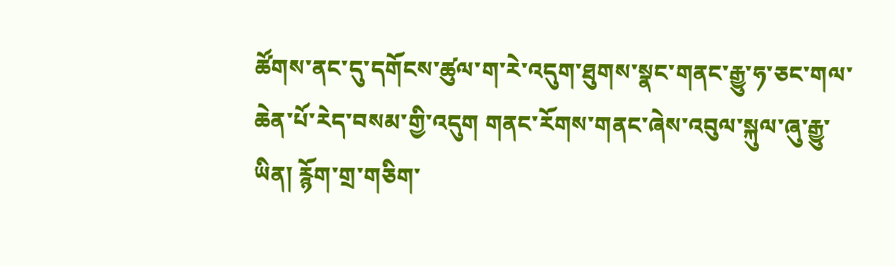ཚོགས་ནང་དུ་དགོངས་ཚུལ་ག་རེ་འདུག་ཐུགས་སྣང་གནང་རྒྱུ་ཧ་ཅང་གལ་ཆེན་པོ་རེད་བསམ་གྱི་འདུག གནང་རོགས་གནང་ཞེས་འབུལ་སྐུལ་ཞུ་རྒྱུ་ཡིན། རྙོག་གྲ་གཅིག་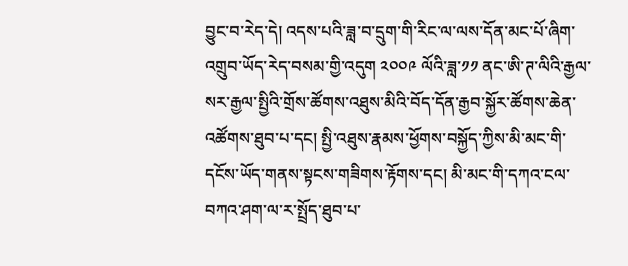བྱུང་བ་རེད་དེ། འདས་པའི་ཟླ་བ་དྲུག་གི་རིང་ལ་ལས་དོན་མང་པོ་ཞིག་འགྲུབ་ཡོད་རེད་བསམ་གྱི་འདུག ༢༠༠༩ ལོའི་ཟླ་༡༡ ནང་ཨི་ཊ་ལིའི་རྒྱལ་སར་རྒྱལ་སྤྱིའི་གྲོས་ཚོགས་འཐུས་མིའི་བོད་དོན་རྒྱབ་སྐྱོར་ཚོགས་ཆེན་འཚོགས་ཐུབ་པ་དང། སྤྱི་འཐུས་རྣམས་ཕྱོགས་བསྐྱོད་ཀྱིས་མི་མང་གི་དངོས་ཡོད་གནས་སྟངས་གཟིགས་རྟོགས་དང། མི་མང་གི་དཀའ་ངལ་བཀའ་ཤག་ལ་ར་སྤྲོད་ཐུབ་པ་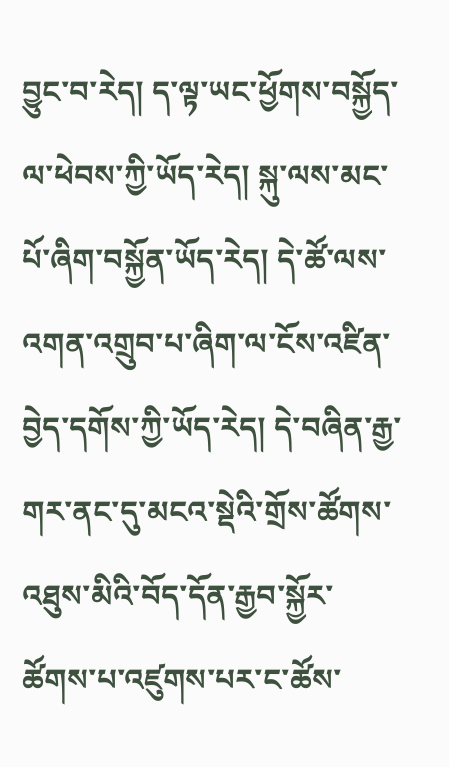བྱུང་བ་རེད། ད་ལྟ་ཡང་ཕྱོགས་བསྐྱོད་ལ་ཕེབས་ཀྱི་ཡོད་རེད། སྐུ་ལས་མང་པོ་ཞིག་བསྐྱོན་ཡོད་རེད། དེ་ཚོ་ལས་འགན་འགྲུབ་པ་ཞིག་ལ་ངོས་འཛིན་བྱེད་དགོས་ཀྱི་ཡོད་རེད། དེ་བཞིན་རྒྱ་གར་ནང་དུ་མངའ་སྡེའི་གྲོས་ཚོགས་འཐུས་མིའི་བོད་དོན་རྒྱབ་སྐྱོར་ཚོགས་པ་འཛུགས་པར་ང་ཚོས་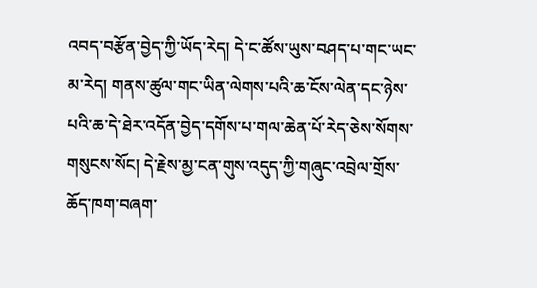འབད་བརྩོན་བྱེད་ཀྱི་ཡོད་རེད། དེ་ང་ཚོས་ཡུས་བཤད་པ་གང་ཡང་མ་རེད། གནས་ཚུལ་གང་ཡིན་ལེགས་པའི་ཆ་ངོས་ལེན་དང་ཉེས་པའི་ཆ་དེ་ཐེར་འདོན་བྱེད་དགོས་པ་གལ་ཆེན་པོ་རེད་ཅེས་སོགས་གསུངས་སོང། དེ་རྗེས་མྱ་ངན་གུས་འདུད་ཀྱི་གཞུང་འབྲེལ་གྲོས་ཆོད་ཁག་བཞག་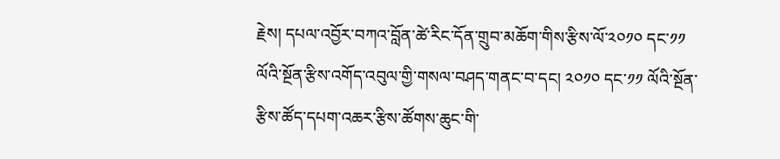རྗེས། དཔལ་འབྱོར་བཀའ་བློན་ཚེ་རིང་དོན་གྲུབ་མཆོག་གིས་རྩིས་ལོ་༢༠༡༠ དང་༡༡ ལོའི་སྔོན་རྩིས་འགོད་འབུལ་གྱི་གསལ་བཤད་གནང་བ་དང། ༢༠༡༠ དང་༡༡ ལོའི་སྔོན་རྩིས་ཚོད་དཔག་འཆར་རྩིས་ཚོགས་ཆུང་གི་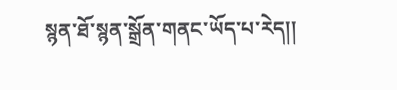སྙན་ཐོ་སྙན་སྒྲོན་གནང་ཡོད་པ་རེད།།